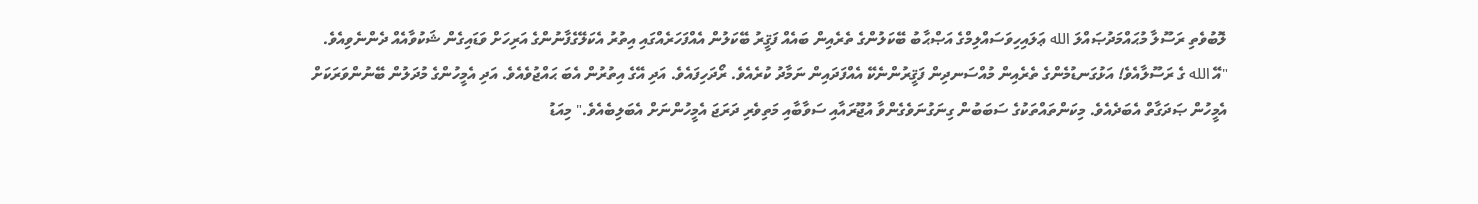ލޮބުވެތި ރަސޫލާ މުޙައްމަދުޞައްލަ الله ޢަލައިހިވަސައްލިމްގެ އަޞްޙާބު ބޭކަލުންގެ ތެރެއިން ބައެއް ފަޤީރު ބޭކަލުން އެއްފަހަރެއްގައި އިތުރު އެކަލޭގެފާނުންގެ އަރިހަށް ވަޑައިގެން ޝަކުވާއެއް ދެންނެވިއެވެ.
"އޭ الله ގެ ރަސޫލާއެވެ! އަޅުގަނޑުމެންގެ ތެރެއިން މުއްސަނދިން ފަޤީރުންނެކޭ އެއްފަދައިން ނަމާދު ކުރެއެވެ. ރޯދަހިފައެވެ. އަދި އޭގެ އިތުރުން އެބަ ޙައްޖުވެއެވެ. އަދި އެމީހުންގެ މުދަލުން ބޭނުންވަރަކަށް އެމީހުން ޞަދަގާތް އެބަދެއެވެ. މިކަންތައްތަކުގެ ސަބަބުން ގިނަގުނަވެގެންވާ އުޖޫރައާއި ސަވާބާއި މަތިވެރި ދަރަޖަ އެމީހުންނަށް އެބަލިބެއެވެ." މިއަޑު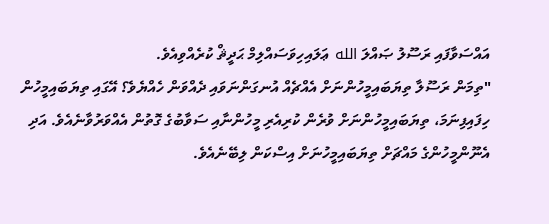އައްސަވާފައި ރަސޫލު ޞައްލަ الله ޢަލައިހިވަސައްލިމް ޙަދީޘް ކުރެއްވިއެވެ.
"ތިމަން ރަސޫލާ ތިޔަބައިމީހުންނަށް އެއްޗެއް އުނގަންނަވައި ދެއްވަން ހެއްޔެވެ؟ އޭގައި ތިޔަބައިމީހުން ހިފައިފިނަމަ، ތިޔަބައިމީހުންނަށް ވުރެން ކުރިއެރި މީހުންނާއި ސަވާބުގެ ގޮތުން އެއްވަރުވާނެއެވެ. އަދި އެނޫންމީހުންގެ މައްޗަށް ތިޔަބައިމީހުނަށް އިސްކަން ލިބޭނެއެވެ.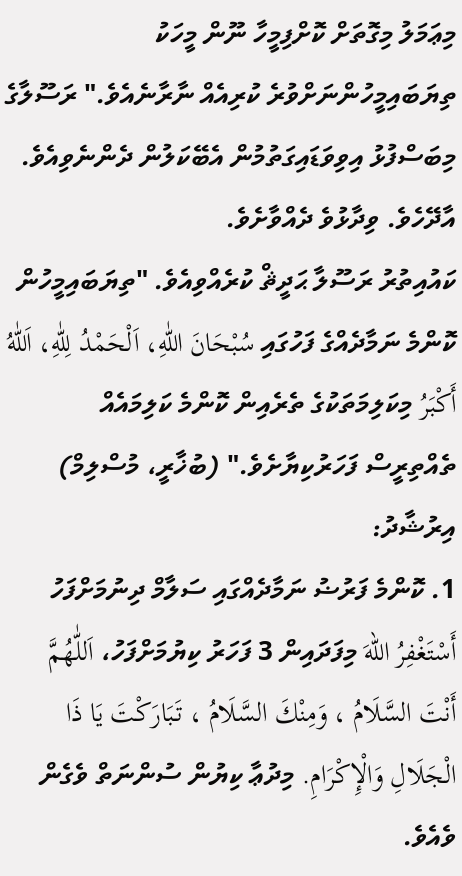މިޢަމަލު މިގޮތަށް ކޮށްފިމީހާ ނޫން މީހަކު ތިޔަބައިމީހުންނަށްވުރެ ކުރިއެއް ނާރާނެއެވެ." ރަސޫލާގެ މިބަސްފުޅު އިވިވަޑައިގަތުމުން އެބޭކަލުން ދެންނެވިއެވެ. އާދޭހެވެ. ވިދާޅުވެ ދެއްވާށެވެ.
ކައުއިތުރު ރަސޫލާ ޙަދީޘް ކުރެއްވިއެވެ. "ތިޔަބައިމީހުން ކޮންމެ ނަމާދެއްގެ ފަހުގައި سُبْحَانَ اللّٰهِ، اَلْحَمْدُ لِلّٰهِ، اَللّٰهُ أَكْبَرُ މިކަލިމަތަކުގެ ތެރެއިން ކޮންމެ ކަލިމައެއް ތެއްތިރީސް ފަހަރުކިޔާށެވެ." (ބުޚާރީ، މުސްލިމް)
އިރުޝާދު:
1. ކޮންމެ ފަރުޟު ނަމާދެއްގައި ސަލާމް ދިނުމަށްފަހު أَسْتَغْفِرُ اللهَ މިފަދައިން 3 ފަހަރު ކިޔުމަށްފަހު، اَللّٰهُمَّ أَنْتَ السَّلَامُ ، وَمِنْكَ السَّلَامُ ، تَبَارَكْتَ يَا ذَا الْجَلَالِ وَالْإِكْرَامِ. މިދުޢާ ކިޔުން ސުންނަތް ވެގެން ވެއެވެ.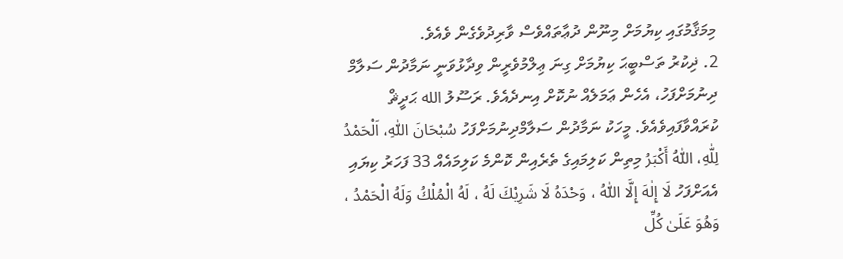މިމަޤާމުގައި ކިޔުމަށް މިނޫން ދުޢާތައްވެސް ވާރިދުވެގެން ވެއެވެ.
2. ޛިކުރު ތަސްބީޙަ ކިޔުމަށް ގިނަ ޢިލްމުވެރީން ވިދާޅުވަނީ ނަމާދުން ސަލާމް ދިނުމަށްފަހު، އެހެން ޢަމަލެއް ނުކޮށް އިނދެއެވެ. ރަސޫލު الله ޙަދީޘް ކުރައްވާފައިވެއެވެ. މީހަކު ނަމާދުން ސަލާމްދިނުމަށްފަހު سُبْحَانَ اللّٰهِ، اَلْحَمْدُ لِلّٰهِ، اَللّٰهُ أَكْبَرُ މިތިން ކަލިމައިގެ ތެރެއިން ކޮންމެ ކަލިމައެއް 33 ފަހަރު ކިޔައި އެއަށްފަހު لَا إِلٰهَ إِلَّا اللّٰهُ ، وَحْدَهُ لَا شَرِيْكَ لَهُ ، لَهُ الْمُلْكُ وَلَهُ الْحَمْدُ ، وَهُوَ عَلَىٰ كُلِّ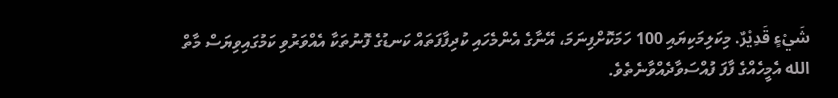شَيْءٍ قَدِيْرٌ. މިކަލިމަކިޔައި 100 ހަމަކޮށްފިނަމަ، އޭނާގެ އެންމެހައި ކުދިފާފަތައް ކަނޑުގެ ފޮނުތަކާ އެއްވަރުވި ކަމުގައިވިޔަސް މާތް الله އެމީހެއްގެ ފާފަ ފުއްސަވާދެއްވާނެތެވެ.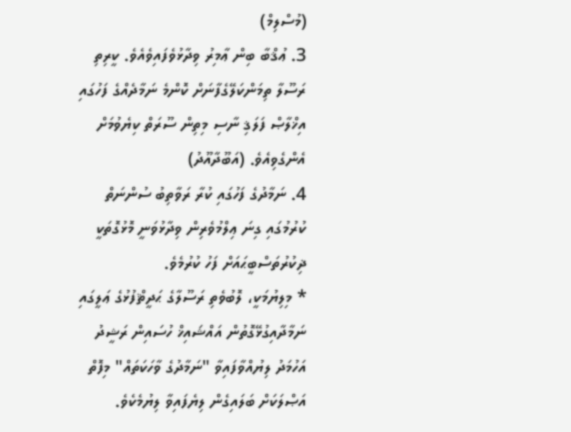(މުސްލިމް)
3. ޢުޤްބާ ބިން ޢާމިރު ވިދާޅުވެފައިވެއެވެ. ކީރިތި ރަސޫލާ ތިމަންކަލޭގެފާނަށް ކޮންމެ ނަމާދެއްގެ ފަހުގައި އިޚްލާޞް ފަލަޤި ނާސި މިތިން ސޫރަތް ކިޔެވުމަށް އެންގެވިއެވެ. (އަބޫދާއޫދު)
4. ނަމާދުގެ ފަހުގައި ކުރާ ރަވާތިބު ސުންނަތް ކުރުމުގައި ގިނަ ޢިލްމުވެރިން ވިދާޅުވަނީ މޮޅުގޮތަކީ ޛިކުރުތަސްބީޙައަށް ފަހު ކުރުމެވެ.
* މިލިޔުމަކީ، ލޮބުވެތި ރަސޫލާގެ ޙަދީޘްފުޅުގެ ޢަލީގައި ނަމާދާއިގުޅޭގޮތުން އައްޝައިޚް ހުސައިން ރަޝީދު އަހުމަދު ލިޔުއްވާފައިވާ "ނަމާދުގެ ވާހަކަތައް" މިފޮތް އަޞްލަކަށް ބަލައިގެން ލިޔެފައިވާ ލިޔުމެކެވެ.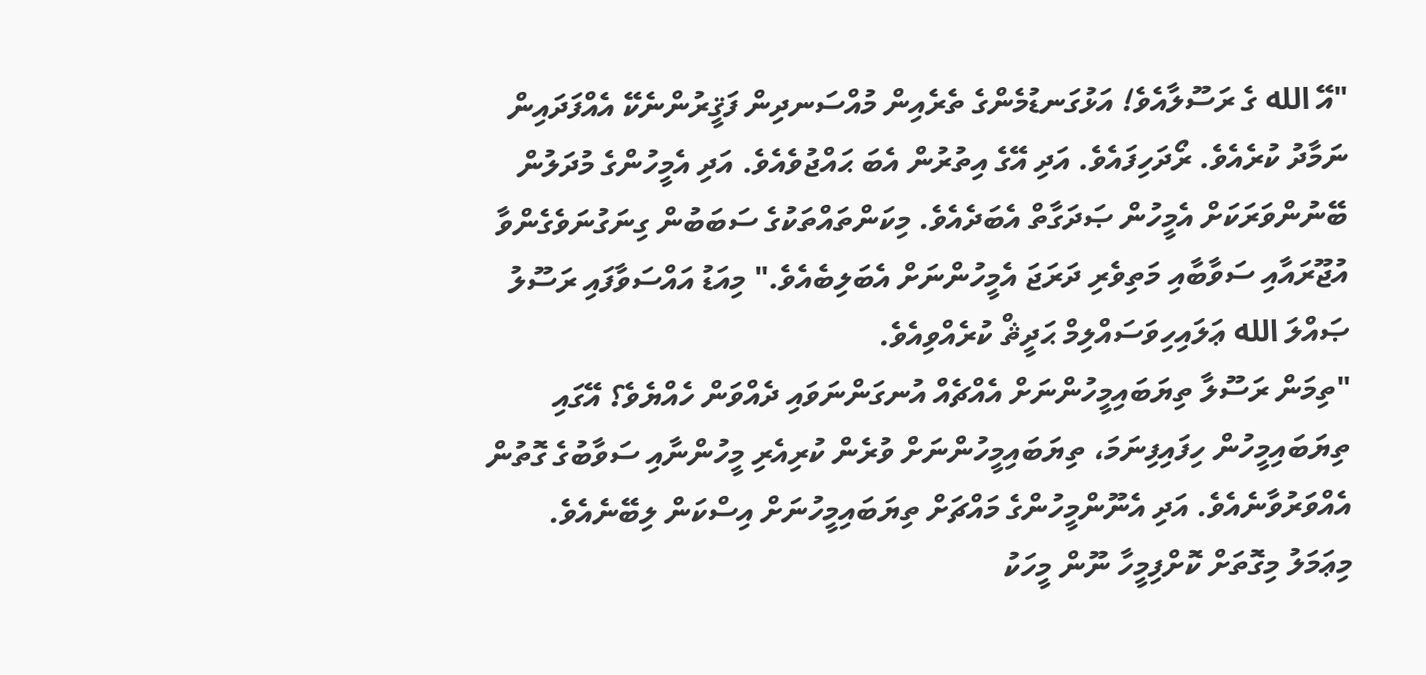"އޭ الله ގެ ރަސޫލާއެވެ! އަޅުގަނޑުމެންގެ ތެރެއިން މުއްސަނދިން ފަޤީރުންނެކޭ އެއްފަދައިން ނަމާދު ކުރެއެވެ. ރޯދަހިފައެވެ. އަދި އޭގެ އިތުރުން އެބަ ޙައްޖުވެއެވެ. އަދި އެމީހުންގެ މުދަލުން ބޭނުންވަރަކަށް އެމީހުން ޞަދަގާތް އެބަދެއެވެ. މިކަންތައްތަކުގެ ސަބަބުން ގިނަގުނަވެގެންވާ އުޖޫރައާއި ސަވާބާއި މަތިވެރި ދަރަޖަ އެމީހުންނަށް އެބަލިބެއެވެ." މިއަޑު އައްސަވާފައި ރަސޫލު ޞައްލަ الله ޢަލައިހިވަސައްލިމް ޙަދީޘް ކުރެއްވިއެވެ.
"ތިމަން ރަސޫލާ ތިޔަބައިމީހުންނަށް އެއްޗެއް އުނގަންނަވައި ދެއްވަން ހެއްޔެވެ؟ އޭގައި ތިޔަބައިމީހުން ހިފައިފިނަމަ، ތިޔަބައިމީހުންނަށް ވުރެން ކުރިއެރި މީހުންނާއި ސަވާބުގެ ގޮތުން އެއްވަރުވާނެއެވެ. އަދި އެނޫންމީހުންގެ މައްޗަށް ތިޔަބައިމީހުނަށް އިސްކަން ލިބޭނެއެވެ. މިޢަމަލު މިގޮތަށް ކޮށްފިމީހާ ނޫން މީހަކު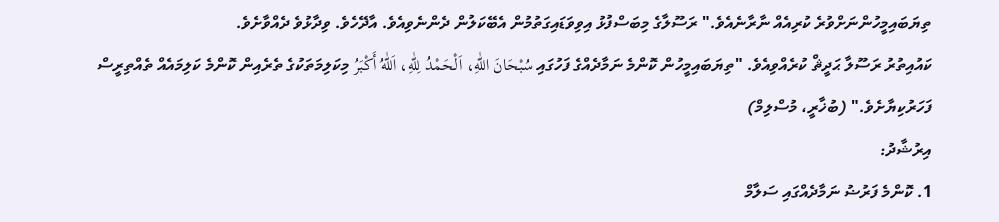ތިޔަބައިމީހުންނަށްވުރެ ކުރިއެއް ނާރާނެއެވެ." ރަސޫލާގެ މިބަސްފުޅު އިވިވަޑައިގަތުމުން އެބޭކަލުން ދެންނެވިއެވެ. އާދޭހެވެ. ވިދާޅުވެ ދެއްވާށެވެ.
ކައުއިތުރު ރަސޫލާ ޙަދީޘް ކުރެއްވިއެވެ. "ތިޔަބައިމީހުން ކޮންމެ ނަމާދެއްގެ ފަހުގައި سُبْحَانَ اللّٰهِ، اَلْحَمْدُ لِلّٰهِ، اَللّٰهُ أَكْبَرُ މިކަލިމަތަކުގެ ތެރެއިން ކޮންމެ ކަލިމައެއް ތެއްތިރީސް ފަހަރުކިޔާށެވެ." (ބުޚާރީ، މުސްލިމް)
އިރުޝާދު:
1. ކޮންމެ ފަރުޟު ނަމާދެއްގައި ސަލާމް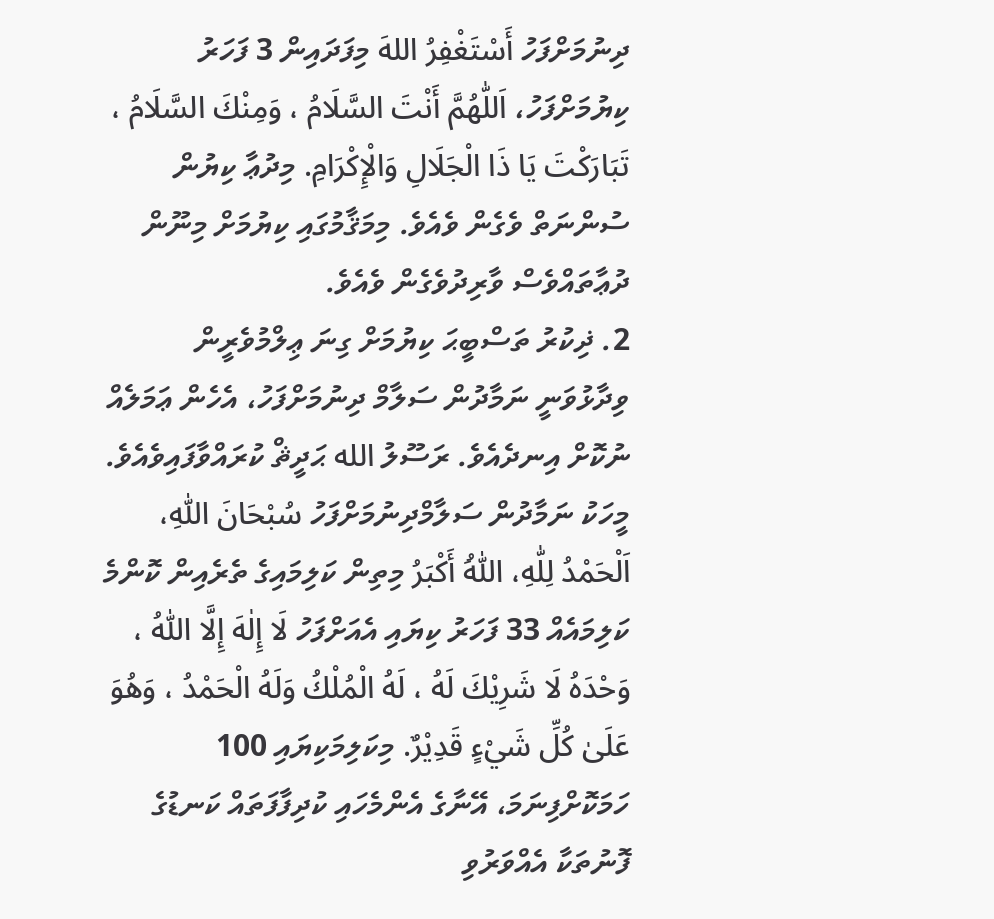ދިނުމަށްފަހު أَسْتَغْفِرُ اللهَ މިފަދައިން 3 ފަހަރު ކިޔުމަށްފަހު، اَللّٰهُمَّ أَنْتَ السَّلَامُ ، وَمِنْكَ السَّلَامُ ، تَبَارَكْتَ يَا ذَا الْجَلَالِ وَالْإِكْرَامِ. މިދުޢާ ކިޔުން ސުންނަތް ވެގެން ވެއެވެ. މިމަޤާމުގައި ކިޔުމަށް މިނޫން ދުޢާތައްވެސް ވާރިދުވެގެން ވެއެވެ.
2. ޛިކުރު ތަސްބީޙަ ކިޔުމަށް ގިނަ ޢިލްމުވެރީން ވިދާޅުވަނީ ނަމާދުން ސަލާމް ދިނުމަށްފަހު، އެހެން ޢަމަލެއް ނުކޮށް އިނދެއެވެ. ރަސޫލު الله ޙަދީޘް ކުރައްވާފައިވެއެވެ. މީހަކު ނަމާދުން ސަލާމްދިނުމަށްފަހު سُبْحَانَ اللّٰهِ، اَلْحَمْدُ لِلّٰهِ، اَللّٰهُ أَكْبَرُ މިތިން ކަލިމައިގެ ތެރެއިން ކޮންމެ ކަލިމައެއް 33 ފަހަރު ކިޔައި އެއަށްފަހު لَا إِلٰهَ إِلَّا اللّٰهُ ، وَحْدَهُ لَا شَرِيْكَ لَهُ ، لَهُ الْمُلْكُ وَلَهُ الْحَمْدُ ، وَهُوَ عَلَىٰ كُلِّ شَيْءٍ قَدِيْرٌ. މިކަލިމަކިޔައި 100 ހަމަކޮށްފިނަމަ، އޭނާގެ އެންމެހައި ކުދިފާފަތައް ކަނޑުގެ ފޮނުތަކާ އެއްވަރުވި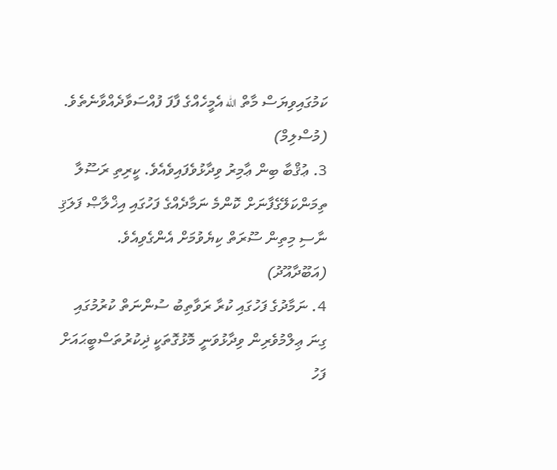ކަމުގައިވިޔަސް މާތް الله އެމީހެއްގެ ފާފަ ފުއްސަވާދެއްވާނެތެވެ. (މުސްލިމް)
3. ޢުޤްބާ ބިން ޢާމިރު ވިދާޅުވެފައިވެއެވެ. ކީރިތި ރަސޫލާ ތިމަންކަލޭގެފާނަށް ކޮންމެ ނަމާދެއްގެ ފަހުގައި އިޚްލާޞް ފަލަޤި ނާސި މިތިން ސޫރަތް ކިޔެވުމަށް އެންގެވިއެވެ. (އަބޫދާއޫދު)
4. ނަމާދުގެ ފަހުގައި ކުރާ ރަވާތިބު ސުންނަތް ކުރުމުގައި ގިނަ ޢިލްމުވެރިން ވިދާޅުވަނީ މޮޅުގޮތަކީ ޛިކުރުތަސްބީޙައަށް ފަހު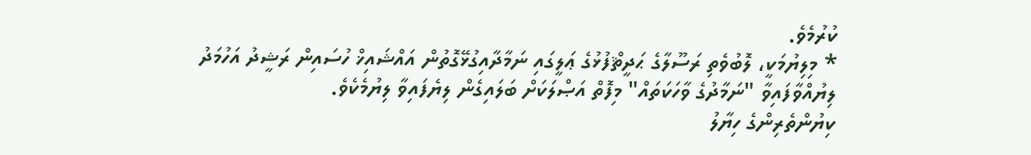ކުރުމެވެ.
* މިލިޔުމަކީ، ލޮބުވެތި ރަސޫލާގެ ޙަދީޘްފުޅުގެ ޢަލީގައި ނަމާދާއިގުޅޭގޮތުން އައްޝައިޚް ހުސައިން ރަޝީދު އަހުމަދު ލިޔުއްވާފައިވާ "ނަމާދުގެ ވާހަކަތައް" މިފޮތް އަޞްލަކަށް ބަލައިގެން ލިޔެފައިވާ ލިޔުމެކެވެ.
ކިޔުންތެރިންގެ ހިޔާލު